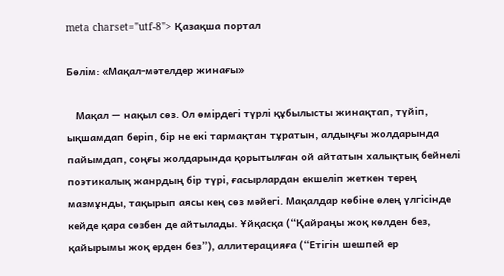meta charset="utf-8"> Қазақша портал

Бөлім: «Мақал-мәтелдер жинағы»

   Мақал — нақыл сөз. Ол өмірдегі түрлі құбылысты жинақтап, түйіп, ықшамдап беріп, бір не екі тармақтан тұратын, алдыңғы жолдарында пайымдап, соңғы жолдарында қорытылған ой айтатын халықтық бейнелі поэтикалық жанрдың бір түрі, ғасырлардан екшеліп жеткен терең мазмұнды, тақырып аясы кең сөз мәйегі. Мақалдар көбіне өлең үлгісінде кейде қара сөзбен де айтылады. Ұйқасқа (“Қайраңы жоқ көлден без, қайырымы жоқ ерден без”), аллитерацияға (“Етігін шешпей ер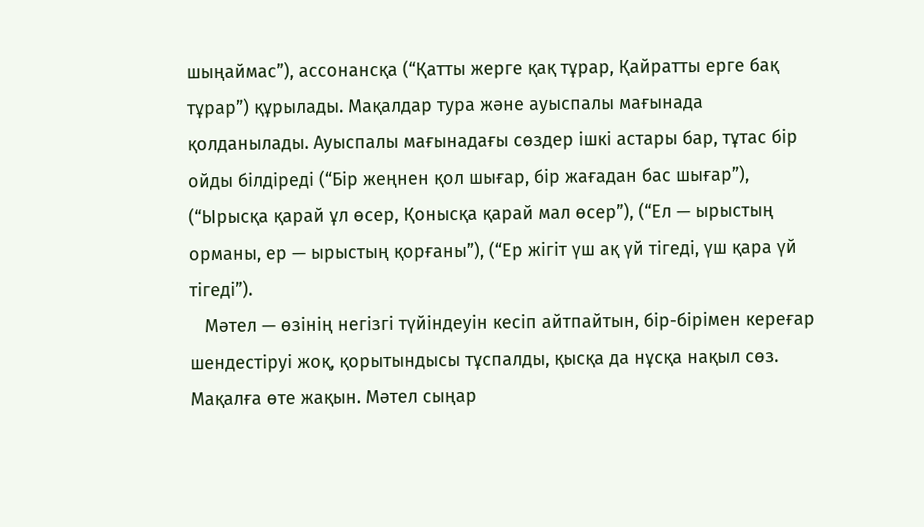шыңаймас”), ассонансқа (“Қатты жерге қақ тұрар, Қайратты ерге бақ тұрар”) құрылады. Мақалдар тура және ауыспалы мағынада қолданылады. Ауыспалы мағынадағы сөздер ішкі астары бар, тұтас бір ойды білдіреді (“Бір жеңнен қол шығар, бір жағадан бас шығар”), (“Ырысқа қарай ұл өсер, Қонысқа қарай мал өсер”), (“Ел — ырыстың орманы, ер — ырыстың қорғаны”), (“Ер жігіт үш ақ үй тігеді, үш қара үй тігеді”).
   Мәтел — өзінің негізгі түйіндеуін кесіп айтпайтын, бір-бірімен кереғар шендестіруі жоқ, қорытындысы тұспалды, қысқа да нұсқа нақыл сөз. Мақалға өте жақын. Мәтел сыңар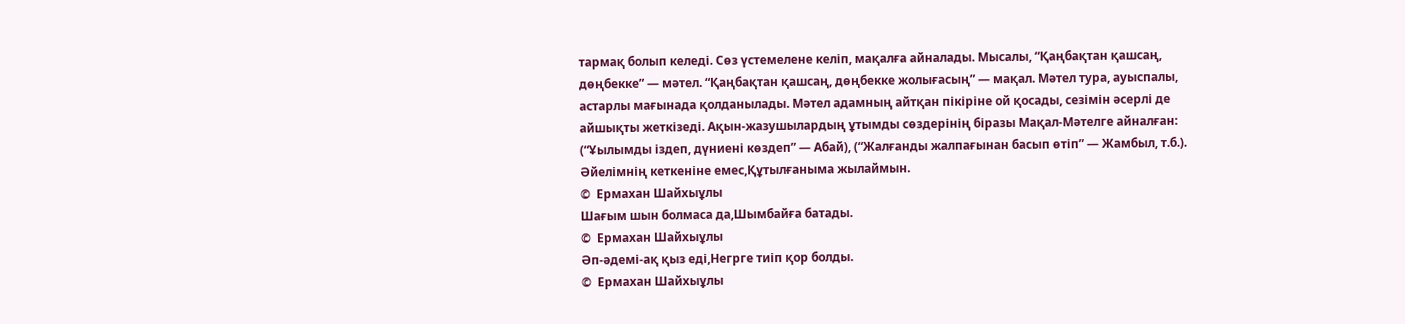тармақ болып келеді. Сөз үстемелене келіп, мақалға айналады. Мысалы, “Қаңбақтан қашсаң, дөңбекке” — мәтел. “Қаңбақтан қашсаң, дөңбекке жолығасың” — мақал. Мәтел тура, ауыспалы, астарлы мағынада қолданылады. Мәтел адамның айтқан пікіріне ой қосады, сезімін әсерлі де айшықты жеткізеді. Ақын-жазушылардың ұтымды сөздерінің біразы Мақал-Мәтелге айналған: (“Ұылымды іздеп, дүниені көздеп” — Абай), (“Жалғанды жалпағынан басып өтіп” — Жамбыл, т.б.).
Әйелімнің кеткеніне емес,Құтылғаныма жылаймын.
©  Ермахан Шайхыұлы
Шағым шын болмаса да,Шымбайға батады.
©  Ермахан Шайхыұлы
Әп-әдемі-ақ қыз еді,Негрге тиіп қор болды.
©  Ермахан Шайхыұлы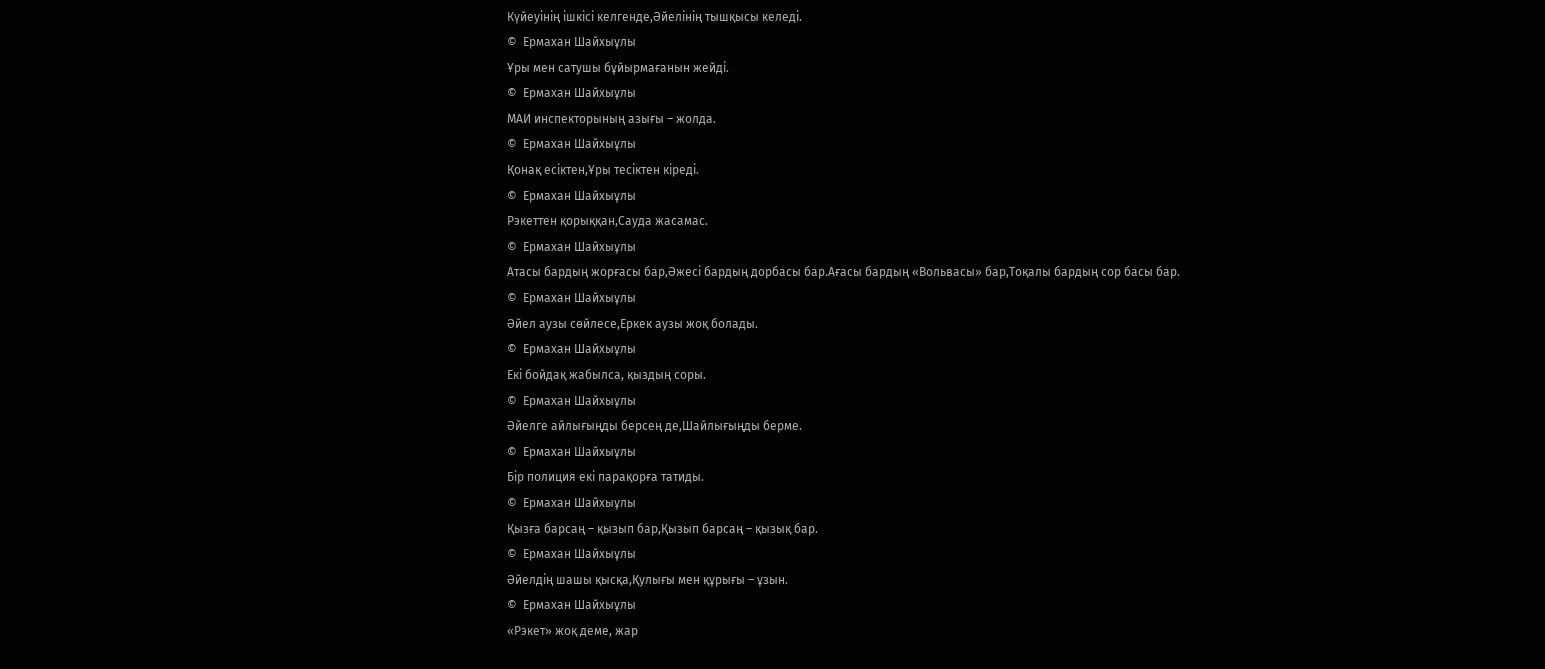Күйеуінің ішкісі келгенде,Әйелінің тышқысы келеді.
©  Ермахан Шайхыұлы
Ұры мен сатушы бұйырмағанын жейді.
©  Ермахан Шайхыұлы
МАИ инспекторының азығы – жолда.
©  Ермахан Шайхыұлы
Қонақ есіктен,Ұры тесіктен кіреді.
©  Ермахан Шайхыұлы
Рэкеттен қорыққан,Сауда жасамас.
©  Ермахан Шайхыұлы
Атасы бардың жорғасы бар,Әжесі бардың дорбасы бар.Ағасы бардың «Вольвасы» бар,Тоқалы бардың сор басы бар.
©  Ермахан Шайхыұлы
Әйел аузы сөйлесе,Еркек аузы жоқ болады.
©  Ермахан Шайхыұлы
Екі бойдақ жабылса, қыздың соры.
©  Ермахан Шайхыұлы
Әйелге айлығыңды берсең де,Шайлығыңды берме.
©  Ермахан Шайхыұлы
Бір полиция екі парақорға татиды.
©  Ермахан Шайхыұлы
Қызға барсаң – қызып бар,Қызып барсаң – қызық бар.
©  Ермахан Шайхыұлы
Әйелдің шашы қысқа,Қулығы мен құрығы – ұзын.
©  Ермахан Шайхыұлы
«Рэкет» жоқ деме, жар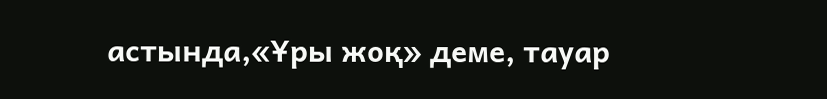астында,«Ұры жоқ» деме, тауар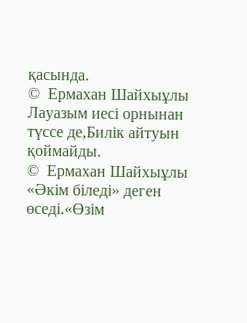қасында.
©  Ермахан Шайхыұлы
Лауазым иесі орнынан түссе де,Билік айтуын қоймайды.
©  Ермахан Шайхыұлы
«Әкім біледі» деген өседі.«Өзім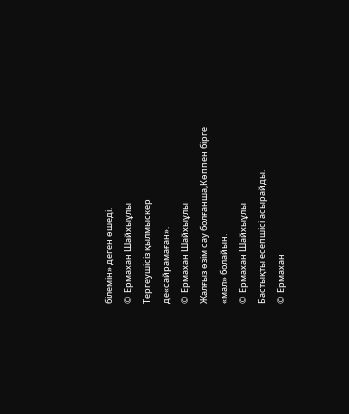білемін» деген өшеді.
©  Ермахан Шайхыұлы
Тергеушісіз қылмыскер де«сайрамаған».
©  Ермахан Шайхыұлы
Жалғыз өзім сау болғанша,Көппен бірге «мал» болайын.
©  Ермахан Шайхыұлы
Бастықты есепшісі асырайды.
©  Ермахан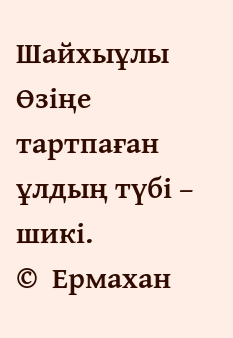Шайхыұлы
Өзіңе тартпаған ұлдың түбі – шикі.
©  Ермахан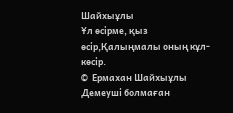Шайхыұлы
Ұл өсірме, қыз өсір,Қалыңмалы оның кұл-көсір.
©  Ермахан Шайхыұлы
Демеуші болмаған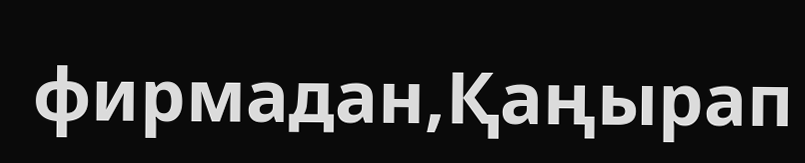фирмадан,Қаңырап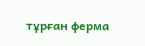тұрған ферма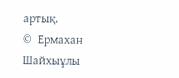артық.
©  Ермахан Шайхыұлы